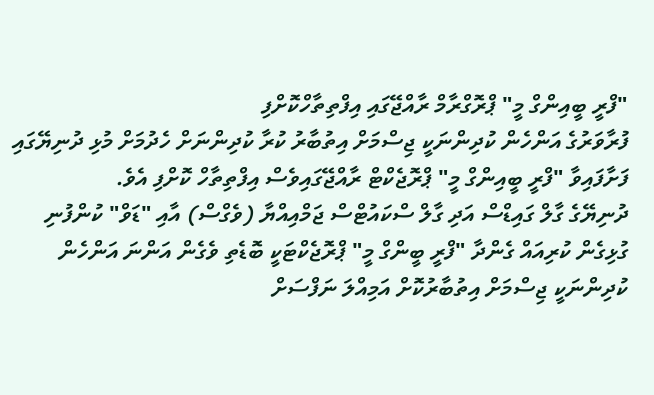"ފްރީ ބީއިންގް މީ" ޕްރޮގްރާމް ރާއްޖޭގައި އިފްތިތާހްކޮށްފި
ފުރާވަރުގެ އަންހެން ކުދިންނަކީ ޖިސްމަށް އިތުބާރު ކުރާ ކުދިންނަށް ހެދުމަށް މުޅި ދުނިޔޭގައި ފަށާފައިވާ "ފްރީ ބީއިންގް މީ" ޕްރޮޖެކްޓް ރާއްޖޭގައިވެސް އިފްތިތާހް ކޮށްފި އެވެ.
ދުނިޔޭގެ ގާލް ގައިޑްސް އަދި ގާލް ސްކައުޓްސް ޖަމްއިއްޔާ (ވެގްސް) އާއި "ޑަވް" ކުންފުނި ގުޅިގެން ކުރިއައް ގެންދާ "ފްރީ ބީންގް މީ" ޕްރޮޖެކްޓަކީ ބޮޑެތި ވެގެން އަންނަ އަންހެން ކުދިންނަކީ ޖިސްމަށް އިތުބާރުކޮށް އަމިއްލަ ނަފްސަށް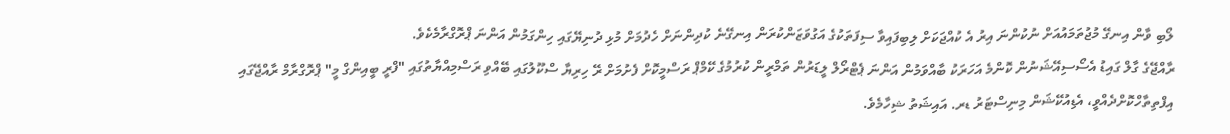ލޯބި ވާން އިނގޭ މުޖުތަމައުއަށް ނުކުންނަ އިރު އެ ކުއްޖަކަށް ލިބިފައިވާ ސިފަތަކުގެ އަގުވަޒަންކުރަން އިނގޭނެ ކުދިންނަށް ހެދުމަށް މުޅި ދުނިޔޭގައި ހިންގަމުން އަންނަ ޕްރޮގްރާމެކެވެ.
ރާއްޖޭގެ ގާލް ގައިޑު އެސޯސިއޭޝަނުން ކޮންމެ އަހަރަކު ބާއްވަމުން އަންނަ ޕެޓްރޯލް ލީޑަރުން ތަމްރީން ކުރުމުގެ ކޭމްޕް ރަސްމީކޮށް ފެށުމަށް ރޭ ހިރިޔާ ސްކޫލުގައި ބޭއްވި ރަސްމިއްޔާތުގައި "ފްރީ ބީއިންގް މީ" ޕްރޮގްރާމް ރާއްޖޭގައި އިފްތިތާހްކޮށްދެއްވީ، އެޑިއުކޭޝަން މިނިސްޓަރު ޑރ. އައިޝަތު ޝިހާމެވެ.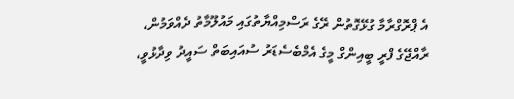އެ ޕްރޮގްރާމާ ގުޅޭގޮތުން ރޭގެ ރަސްމިއްޔާތުގައި މައުލޫމާތު ދެއްވަމުން، ރާއްޖޭގެ ފްރީ ބީއިންގް މީގެ އެމްބެސެޑަރު ސުއައިބަތް ސައީދު ވިދާޅުވީ،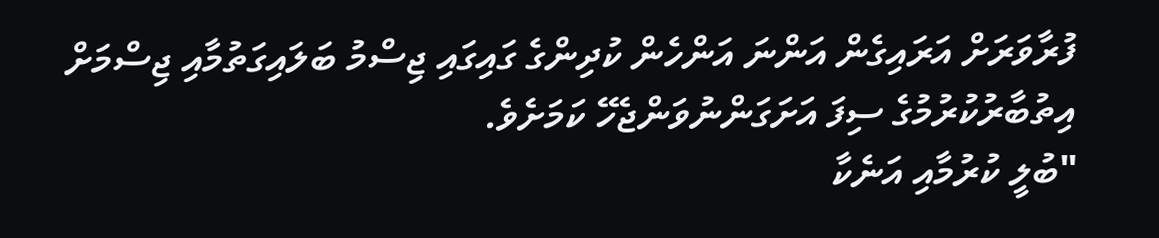ފުރާވަރަށް އަރައިގެން އަންނަ އަންހެން ކުދިންގެ ގައިގައި ޖިސްމު ބަލައިގަތުމާއި ޖިސްމަށް އިތުބާރުކުރުމުގެ ސިފަ އަށަގަންނުވަންޖެހޭ ކަމަށެވެ.
"ބުލީ ކުރުމާއި އަނެކާ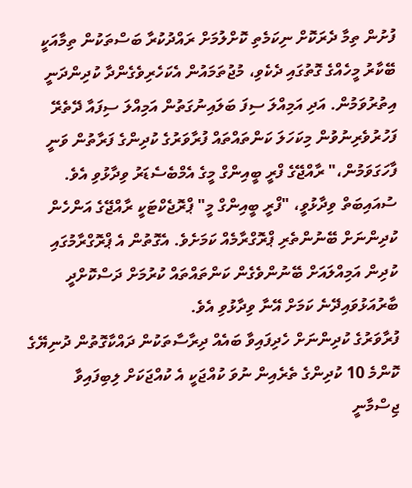ފުށުން ތިމާ ދެރަކޮށް ނިކަމެތި ކޮށްލުމަށް ރައްދުކުރާ ބަސްތަކުން ތިމާއަކީ ބޭކާރު މީހެއްގެ ގޮތުގައި ދެކެވި، މުޖުތަމައުން އެކަހެރިވެގެންދާ ކުދިންދަނީ އިތުރުވަމުން. އަދި އަމިއްލަ ސިފަ ބަލައިނުގަތުން އަމިއްލަ ސިފައާ ދޭތެރޭ ފަހުރުވެރިނުވުން މިކަހަލަ ކަންތައްތައް ފުރާވަރުގެ ކުދިންގެ ފަރާތުން ވަނީ ފާހަގަވަމުން،" ރާއްޖޭގެ ފްރީ ބީއިންގް މީގެ އެމްބެސެޑަރު ވިދާޅުވި އެވެ.
ސުއައިބަތް ވިދާޅުވީ، "ފްރީ ބީއިންގް މީ" ޕްރޮޖެކްޓަކީ ރާއްޖޭގެ އަންހެން ކުދިންނަށް ބޭނުންތެރި ޕްރޮގްރާމެއް ކަމަށެވެ. އެގޮތުން އެ ޕްރޮގްރާމުގައި ކުދިން އަމިއްލައަށް ބޭނުންވެގެން ކަންތައްތައް ކުރުމަށް ދަސްކޮށްދީ ބާރުއަޅުވައިދޭނެ ކަމަށް އޭނާ ވިދާޅުވި އެވެ.
ފުރާވަރުގެ ކުދިންނަށް ހެދިފައިވާ ބައެއް ދިރާސާތަކުން ދައްކާގޮތުން ދުނިޔޭގެ ކޮންމެ 10 ކުދިންގެ ތެރެއިން ނުވަ ކުއްޖަކީ އެ ކުއްޖަކަށް ލިބިފައިވާ ޖިސްމާނީ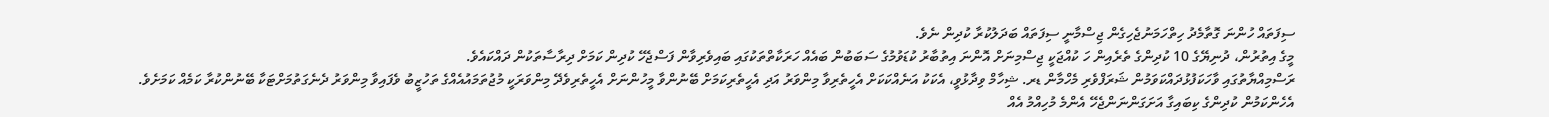ސިފަތައް ހުންނަ ގޮތާމެދު ހިތްހަމަނުޖެހިގެން ޖިސްމާނީ ސިފަތައް ބަދަލުކުރާ ކުދިން ނެވެ.
މީގެ އިތުރުން، ދުނިޔޭގެ 10 ކުދިންގެ ތެރެއިން ހަ ކުއްޖަކީ ޖިސްމިނަށް އޮންނަ އިތުބާރު ކުޑަވުމުގެ ސަބަބުން ބައެއް ހަރަކާތްތަކުގައި ބައިވެރިވާން ފަސްޖެހޭ ކުދިން ކަމަށް ދިރާސާތަކުން ދައްކައެވެ.
ރަސްމިއްޔާތުގައި ވާހަކަފުޅުދައްކަވަމުން ޝަރަފްވެރި މެހްމާން ޑރ. ޝިހާމް ވިދާޅުވީ، އެކަކު އަނެއްކަކަށް އެހީތެރިވާ މިންވަރު އަދި އެހީތެރިކަމަށް ބޭނުންވާ މީހުންނަށް އެހީތެރިވެދޭ މިންވަރަކީ މުޖުތަމައުއެއްގެ ތަހުޒީބު ވެފައިވާ މިންވަރު ދެނެގަތުމަށްޓަކާ ބޭނުންކުރާ ކަމެއް ކަމަށެވެ.
އެހެންކަމުން ކުދިންގެ ކިބައިގާ އަށަގަންނަންޖެހޭ އެންމެ މުހިއްމު އެއް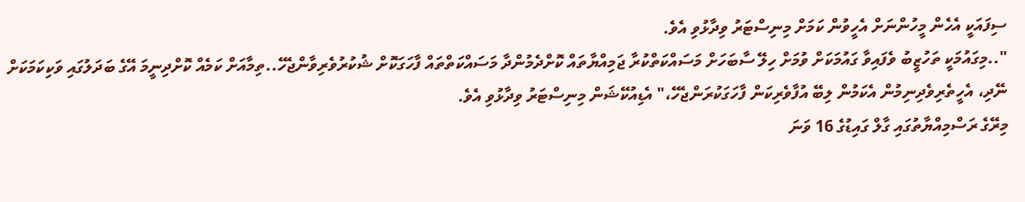ސިފައަކީ އެހެން މީހުންނަށް އެހީވުން ކަމަށް މިނިސްޓަރު ވިދާޅުވި އެވެ.
"..މިގައުމަކީ ތަހުޒީބު ވެފައިވާ ގައުމަކަށް ވުމަށް ހިލޭ ސާބަހަށް މަސައްކަތްކުރާ ޖަމިއްޔާތައް ކޮށްދެމުންދާ މަސައްކަތްތައް ފާހަގަކޮށް ޝުކުރުވެރިވާންޖެހޭ..ތިމާއަށް ކަމެއް ކޮށްދިނީމަ އޭގެ ބަދަލުގައި ވަކިކަމަކަށް ނޭދި، އެހީތެރިވެދިނިމުން އެކަމުން ލިބޭ އުފާވެރިކަން ފާހަގަކުރަންޖެހޭ،" އެޑިއުކޭޝަން މިނިސްޓަރު ވިދާޅުވި އެވެ.
މިރޭގެ ރަސްމިއްޔާތުގައި ގާލް ގައިޑުގެ 16 ވަނަ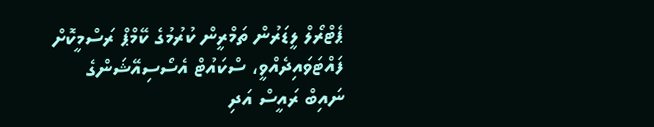ޕެޓްރޯލް ލީޑަރުން ތަމްރީން ކުރުމުގެ ކޭމްޕް ރަސްމީކޮށް ފައްޓަވައިދެއްވީ، ސްކައުޓް އެސޯސިއޭޝަންގެ ނައިބް ރައީސް އަދި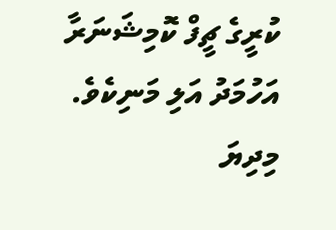ކުރީގެ ޗީފް ކޮމިޝަނަރާ އަހުމަދު އަލި މަނިކެވެ.
މިދިޔަ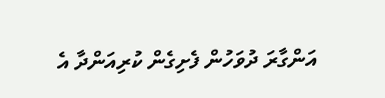އަންގާރަ ދުވަހުން ފެށިގެން ކުރިއަންދާ އެ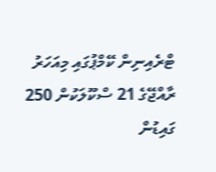ޓްރެއިނިން ކޭމްޕުގައި މިއަހަރު ރާއްޖޭގެ 21 ސްކޫލަކުން 250 ގައިޑުން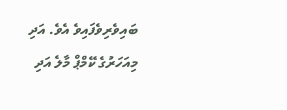ބައިވެރިވެފައިވެ އެވެ. އަދި މިއަހަރުގެ ކޭމްޕް މާލެ އަދި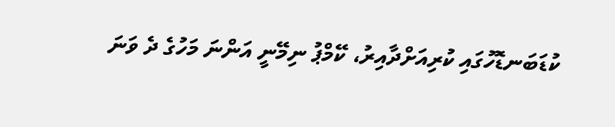ކުޑަބަނޑޮހުގައި ކުރިއަށްދާއިރު، ކޭމްޕު ނިމޭނީ އަންނަ މަހުގެ ދެ ވަނަ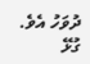ދުވަހު އެވެ.
ގުޅޭ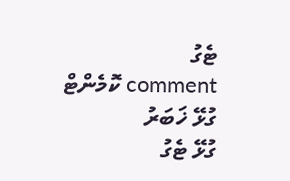ޓެގު
comment ކޮމެންޓް
ގުޅޭ ޚަބަރު
ގުޅޭ ޓެގު